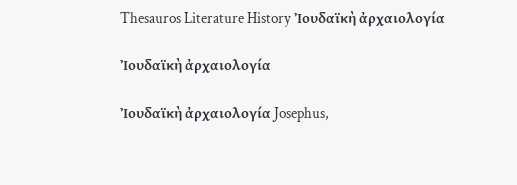Thesauros Literature History Ἰουδαϊκὴ ἀρχαιολογία

Ἰουδαϊκὴ ἀρχαιολογία

Ἰουδαϊκὴ ἀρχαιολογία Josephus,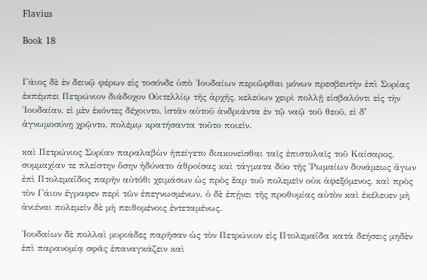Flavius

Book 18


Γάιος δὲ ἐν δεινῷ φέρων εἰς τοσόνδε ὑπὸ Ἰουδαίων περιῶφθαι μόνων πρεσβευτὴν ἐπὶ Συρίας ἐκπέμπει Πετρώνιον διάδοχον Οὐιτελλίῳ τῆς ἀρχῆς, κελεύων χειρὶ πολλῇ εἰσβαλόντι εἰς τὴν Ἰουδαίαν, εἰ μὲν ἑκόντες δέχοιντο, ἱστᾶν αὐτοῦ ἀνδριάντα ἐν τῷ ναῷ τοῦ θεοῦ, εἰ δʼ ἀγνωμοσύνῃ χρῷντο, πολέμῳ κρατήσαντα τοῦτο ποιεῖν.

καὶ Πετρώνιος Συρίαν παραλαβὼν ἠπείγετο διακονεῖσθαι ταῖς ἐπιστολαῖς τοῦ Καίσαρος, συμμαχίαν τε πλείστην ὅσην ἠδύνατο ἀθροίσας καὶ τάγματα δύο τῆς Ῥωμαίων δυνάμεως ἄγων ἐπὶ Πτολεμαΐδος παρῆν αὐτόθι χειμάσων ὡς πρὸς ἔαρ τοῦ πολεμεῖν οὐκ ἀφεξόμενος, καὶ πρὸς τὸν Γάιον ἔγραφεν περὶ τῶν ἐπεγνωσμένων. ὁ δὲ ἐπῄνει τῆς προθυμίας αὐτὸν καὶ ἐκέλευεν μὴ ἀνιέναι πολεμεῖν δὲ μὴ πειθομένοις ἐντεταμένως.

Ἰουδαίων δὲ πολλαὶ μυριάδες παρῆσαν ὡς τὸν Πετρώνιον εἰς Πτολεμαΐδα κατὰ δεήσεις μηδὲν ἐπὶ παρανομίᾳ σφᾶς ἐπαναγκάζειν καὶ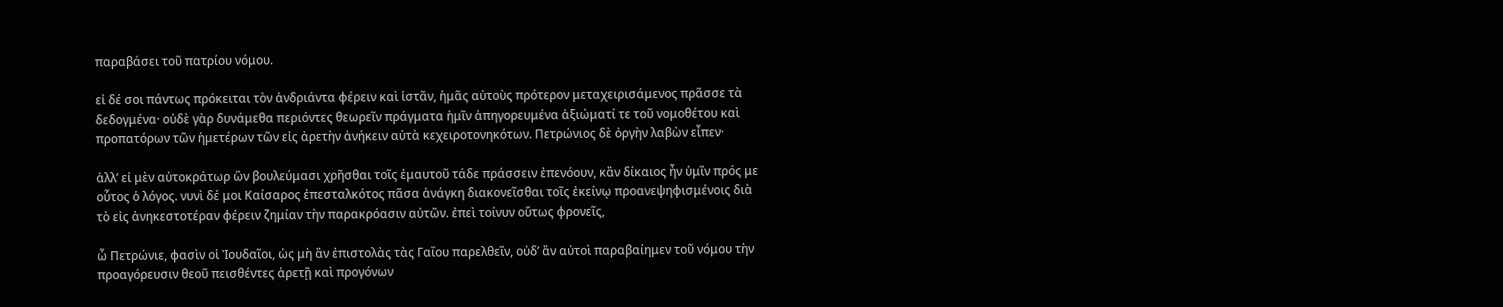παραβάσει τοῦ πατρίου νόμου.

εἰ δέ σοι πάντως πρόκειται τὸν ἀνδριάντα φέρειν καὶ ἱστᾶν, ἡμᾶς αὐτοὺς πρότερον μεταχειρισάμενος πρᾶσσε τὰ δεδογμένα· οὐδὲ γὰρ δυνάμεθα περιόντες θεωρεῖν πράγματα ἡμῖν ἀπηγορευμένα ἀξιώματί τε τοῦ νομοθέτου καὶ προπατόρων τῶν ἡμετέρων τῶν εἰς ἀρετὴν ἀνήκειν αὐτὰ κεχειροτονηκότων. Πετρώνιος δὲ ὀργὴν λαβὼν εἶπεν·

ἀλλʼ εἰ μὲν αὐτοκράτωρ ὢν βουλεύμασι χρῆσθαι τοῖς ἐμαυτοῦ τάδε πράσσειν ἐπενόουν, κἂν δίκαιος ἦν ὑμῖν πρός με οὗτος ὁ λόγος. νυνὶ δέ μοι Καίσαρος ἐπεσταλκότος πᾶσα ἀνάγκη διακονεῖσθαι τοῖς ἐκείνῳ προανεψηφισμένοις διὰ τὸ εἰς ἀνηκεστοτέραν φέρειν ζημίαν τὴν παρακρόασιν αὐτῶν. ἐπεὶ τοίνυν οὕτως φρονεῖς,

ὦ Πετρώνιε, φασὶν οἱ Ἰουδαῖοι, ὡς μὴ ἂν ἐπιστολὰς τὰς Γαΐου παρελθεῖν, οὐδʼ ἂν αὐτοὶ παραβαίημεν τοῦ νόμου τὴν προαγόρευσιν θεοῦ πεισθέντες ἀρετῇ καὶ προγόνων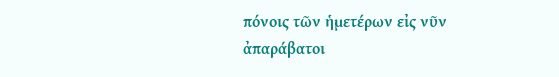πόνοις τῶν ἡμετέρων εἰς νῦν ἀπαράβατοι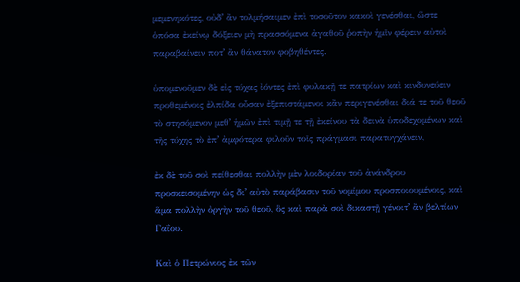μεμενηκότες, οὐδʼ ἂν τολμήσαιμεν ἐπὶ τοσοῦτον κακοὶ γενέσθαι, ὥστε ὁπόσα ἐκείνῳ δόξειεν μὴ πρασσόμενα ἀγαθοῦ ῥοπὴν ἡμῖν φέρειν αὐτοὶ παραβαίνειν ποτʼ ἂν θάνατον φοβηθέντες.

ὑπομενοῦμεν δὲ εἰς τύχας ἰόντες ἐπὶ φυλακῇ τε πατρίων καὶ κινδυνεύειν προθεμένοις ἐλπίδα οὖσαν ἐξεπιστάμενοι κἂν περιγενέσθαι διά τε τοῦ θεοῦ τὸ στησόμενον μεθʼ ἡμῶν ἐπὶ τιμῇ τε τῇ ἐκείνου τὰ δεινὰ ὑποδεχομένων καὶ τῆς τύχης τὸ ἐπʼ ἀμφότερα φιλοῦν τοῖς πράγμασι παρατυγχάνειν,

ἐκ δὲ τοῦ σοὶ πείθεσθαι πολλὴν μὲν λοιδορίαν τοῦ ἀνάνδρου προσκεισομένην ὡς διʼ αὐτὸ παράβασιν τοῦ νομίμου προσποιουμένοις, καὶ ἅμα πολλὴν ὀργὴν τοῦ θεοῦ, ὃς καὶ παρὰ σοὶ δικαστῇ γένοιτʼ ἂν βελτίων Γαΐου.

Καὶ ὁ Πετρώνιος ἐκ τῶν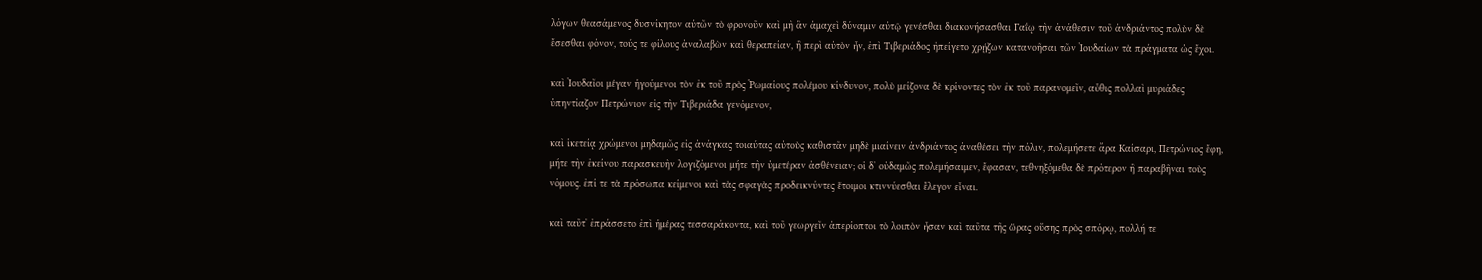λόγων θεασάμενος δυσνίκητον αὐτῶν τὸ φρονοῦν καὶ μὴ ἂν ἀμαχεὶ δύναμιν αὐτῷ γενέσθαι διακονήσασθαι Γαΐῳ τὴν ἀνάθεσιν τοῦ ἀνδριάντος πολὺν δὲ ἔσεσθαι φόνον, τούς τε φίλους ἀναλαβὼν καὶ θεραπείαν, ἣ περὶ αὐτὸν ἦν, ἐπὶ Τιβεριάδος ἠπείγετο χρῄζων κατανοῆσαι τῶν Ἰουδαίων τὰ πράγματα ὡς ἔχοι.

καὶ Ἰουδαῖοι μέγαν ἡγούμενοι τὸν ἐκ τοῦ πρὸς Ῥωμαίους πολέμου κίνδυνον, πολὺ μείζονα δὲ κρίνοντες τὸν ἐκ τοῦ παρανομεῖν, αὖθις πολλαὶ μυριάδες ὑπηντίαζον Πετρώνιον εἰς τὴν Τιβεριάδα γενόμενον,

καὶ ἱκετείᾳ χρώμενοι μηδαμῶς εἰς ἀνάγκας τοιαύτας αὐτοὺς καθιστᾶν μηδὲ μιαίνειν ἀνδριάντος ἀναθέσει τὴν πόλιν, πολεμήσετε ἄρα Καίσαρι, Πετρώνιος ἔφη, μήτε τὴν ἐκείνου παρασκευὴν λογιζόμενοι μήτε τὴν ὑμετέραν ἀσθένειαν; οἱ δʼ οὐδαμῶς πολεμήσαιμεν, ἔφασαν, τεθνηξόμεθα δὲ πρότερον ἢ παραβῆναι τοὺς νόμους. ἐπί τε τὰ πρόσωπα κείμενοι καὶ τὰς σφαγὰς προδεικνύντες ἕτοιμοι κτιννύεσθαι ἔλεγον εἶναι.

καὶ ταῦτʼ ἐπράσσετο ἐπὶ ἡμέρας τεσσαράκοντα, καὶ τοῦ γεωργεῖν ἀπερίοπτοι τὸ λοιπὸν ἦσαν καὶ ταῦτα τῆς ὥρας οὔσης πρὸς σπόρῳ, πολλή τε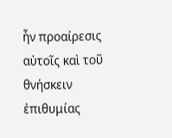ἦν προαίρεσις αὐτοῖς καὶ τοῦ θνήσκειν ἐπιθυμίας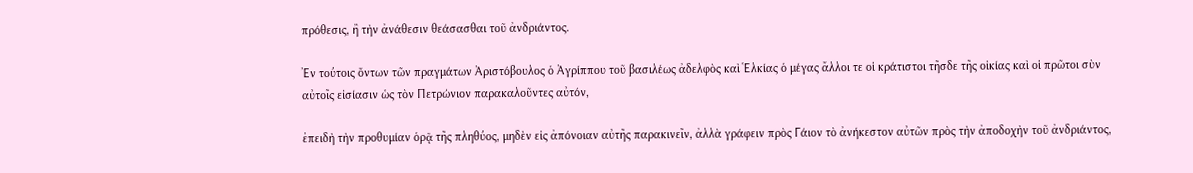πρόθεσις, ἢ τὴν ἀνάθεσιν θεάσασθαι τοῦ ἀνδριάντος.

Ἐν τούτοις ὄντων τῶν πραγμάτων Ἀριστόβουλος ὁ Ἀγρίππου τοῦ βασιλέως ἀδελφὸς καὶ Ἑλκίας ὁ μέγας ἄλλοι τε οἱ κράτιστοι τῆσδε τῆς οἰκίας καὶ οἱ πρῶτοι σὺν αὐτοῖς εἰσίασιν ὡς τὸν Πετρώνιον παρακαλοῦντες αὐτόν,

ἐπειδὴ τὴν προθυμίαν ὁρᾷ τῆς πληθύος, μηδὲν εἰς ἀπόνοιαν αὐτῆς παρακινεῖν, ἀλλὰ γράφειν πρὸς Γάιον τὸ ἀνήκεστον αὐτῶν πρὸς τὴν ἀποδοχὴν τοῦ ἀνδριάντος,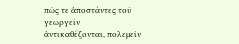πῶς τε ἀποστάντες τοῦ γεωργεῖν ἀντικαθέζονται, πολεμεῖν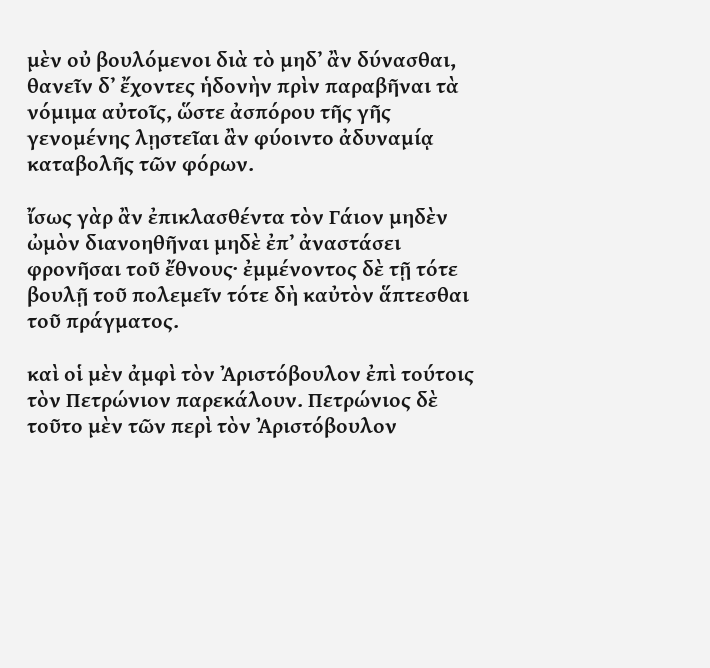μὲν οὐ βουλόμενοι διὰ τὸ μηδʼ ἂν δύνασθαι, θανεῖν δʼ ἔχοντες ἡδονὴν πρὶν παραβῆναι τὰ νόμιμα αὐτοῖς, ὥστε ἀσπόρου τῆς γῆς γενομένης λῃστεῖαι ἂν φύοιντο ἀδυναμίᾳ καταβολῆς τῶν φόρων.

ἴσως γὰρ ἂν ἐπικλασθέντα τὸν Γάιον μηδὲν ὠμὸν διανοηθῆναι μηδὲ ἐπʼ ἀναστάσει φρονῆσαι τοῦ ἔθνους· ἐμμένοντος δὲ τῇ τότε βουλῇ τοῦ πολεμεῖν τότε δὴ καὐτὸν ἅπτεσθαι τοῦ πράγματος.

καὶ οἱ μὲν ἀμφὶ τὸν Ἀριστόβουλον ἐπὶ τούτοις τὸν Πετρώνιον παρεκάλουν. Πετρώνιος δὲ τοῦτο μὲν τῶν περὶ τὸν Ἀριστόβουλον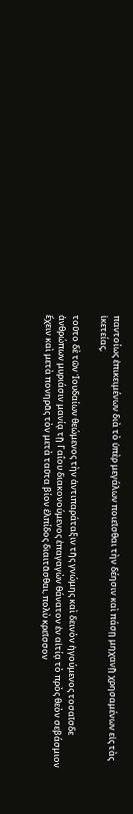παντοίως ἐπικειμένων διὰ τὸ ὑπὲρ μεγάλων ποιεῖσθαι τὴν δέησιν καὶ πάσῃ μηχανῇ χρησαμένων εἰς τὰς ἱκετείας,

τοῦτο δὲ τῶν Ἰουδαίων θεώμενος τὴν ἀντιπαράταξιν τῆς γνώμης καὶ δεινὸν ἡγούμενος τοσαῖσδε ἀνθρώπων μυριάσιν μανίᾳ τῇ Γαΐου διακονούμενος ἐπαγαγὼν θάνατον ἐν αἰτίᾳ τὸ πρὸς θεὸν σεβάσμιον ἔχειν καὶ μετὰ πονηρᾶς τὸν μετὰ ταῦτα βίον ἐλπίδος διαιτᾶσθαι, πολὺ κρεῖσσον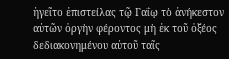ἡγεῖτο ἐπιστείλας τῷ Γαΐῳ τὸ ἀνήκεστον αὐτῶν ὀργὴν φέροντος μὴ ἐκ τοῦ ὀξέος δεδιακονημένου αὐτοῦ ταῖς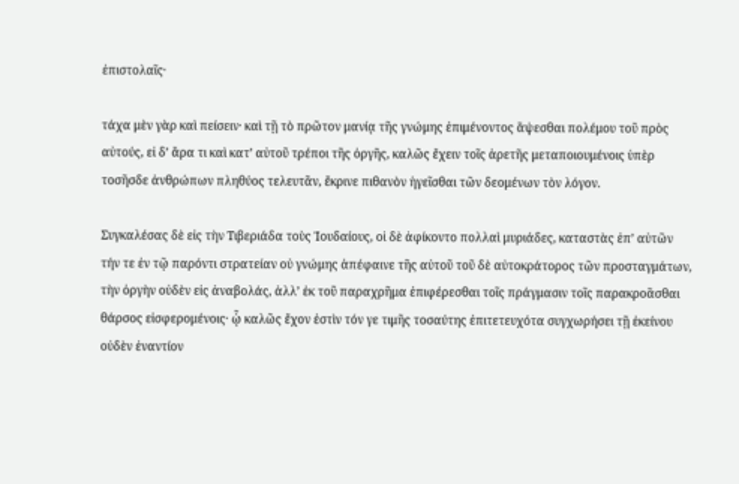ἐπιστολαῖς·

τάχα μὲν γὰρ καὶ πείσειν· καὶ τῇ τὸ πρῶτον μανίᾳ τῆς γνώμης ἐπιμένοντος ἅψεσθαι πολέμου τοῦ πρὸς αὐτούς, εἰ δʼ ἄρα τι καὶ κατʼ αὐτοῦ τρέποι τῆς ὀργῆς, καλῶς ἔχειν τοῖς ἀρετῆς μεταποιουμένοις ὑπὲρ τοσῆσδε ἀνθρώπων πληθύος τελευτᾶν, ἔκρινε πιθανὸν ἡγεῖσθαι τῶν δεομένων τὸν λόγον.

Συγκαλέσας δὲ εἰς τὴν Τιβεριάδα τοὺς Ἰουδαίους, οἱ δὲ ἀφίκοντο πολλαὶ μυριάδες, καταστὰς ἐπʼ αὐτῶν τήν τε ἐν τῷ παρόντι στρατείαν οὐ γνώμης ἀπέφαινε τῆς αὐτοῦ τοῦ δὲ αὐτοκράτορος τῶν προσταγμάτων, τὴν ὀργὴν οὐδὲν εἰς ἀναβολάς, ἀλλʼ ἐκ τοῦ παραχρῆμα ἐπιφέρεσθαι τοῖς πράγμασιν τοῖς παρακροᾶσθαι θάρσος εἰσφερομένοις· ᾧ καλῶς ἔχον ἐστὶν τόν γε τιμῆς τοσαύτης ἐπιτετευχότα συγχωρήσει τῇ ἐκείνου οὐδὲν ἐναντίον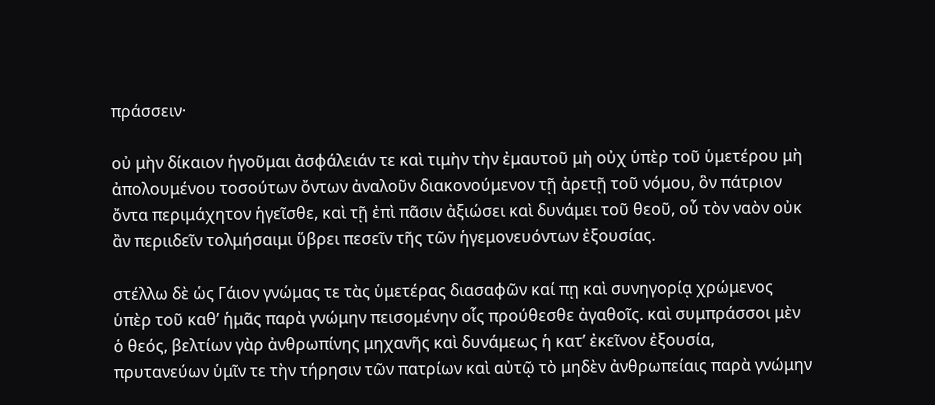πράσσειν·

οὐ μὴν δίκαιον ἡγοῦμαι ἀσφάλειάν τε καὶ τιμὴν τὴν ἐμαυτοῦ μὴ οὐχ ὑπὲρ τοῦ ὑμετέρου μὴ ἀπολουμένου τοσούτων ὄντων ἀναλοῦν διακονούμενον τῇ ἀρετῇ τοῦ νόμου, ὃν πάτριον ὄντα περιμάχητον ἡγεῖσθε, καὶ τῇ ἐπὶ πᾶσιν ἀξιώσει καὶ δυνάμει τοῦ θεοῦ, οὗ τὸν ναὸν οὐκ ἂν περιιδεῖν τολμήσαιμι ὕβρει πεσεῖν τῆς τῶν ἡγεμονευόντων ἐξουσίας.

στέλλω δὲ ὡς Γάιον γνώμας τε τὰς ὑμετέρας διασαφῶν καί πῃ καὶ συνηγορίᾳ χρώμενος ὑπὲρ τοῦ καθʼ ἡμᾶς παρὰ γνώμην πεισομένην οἷς προύθεσθε ἀγαθοῖς. καὶ συμπράσσοι μὲν ὁ θεός, βελτίων γὰρ ἀνθρωπίνης μηχανῆς καὶ δυνάμεως ἡ κατʼ ἐκεῖνον ἐξουσία, πρυτανεύων ὑμῖν τε τὴν τήρησιν τῶν πατρίων καὶ αὐτῷ τὸ μηδὲν ἀνθρωπείαις παρὰ γνώμην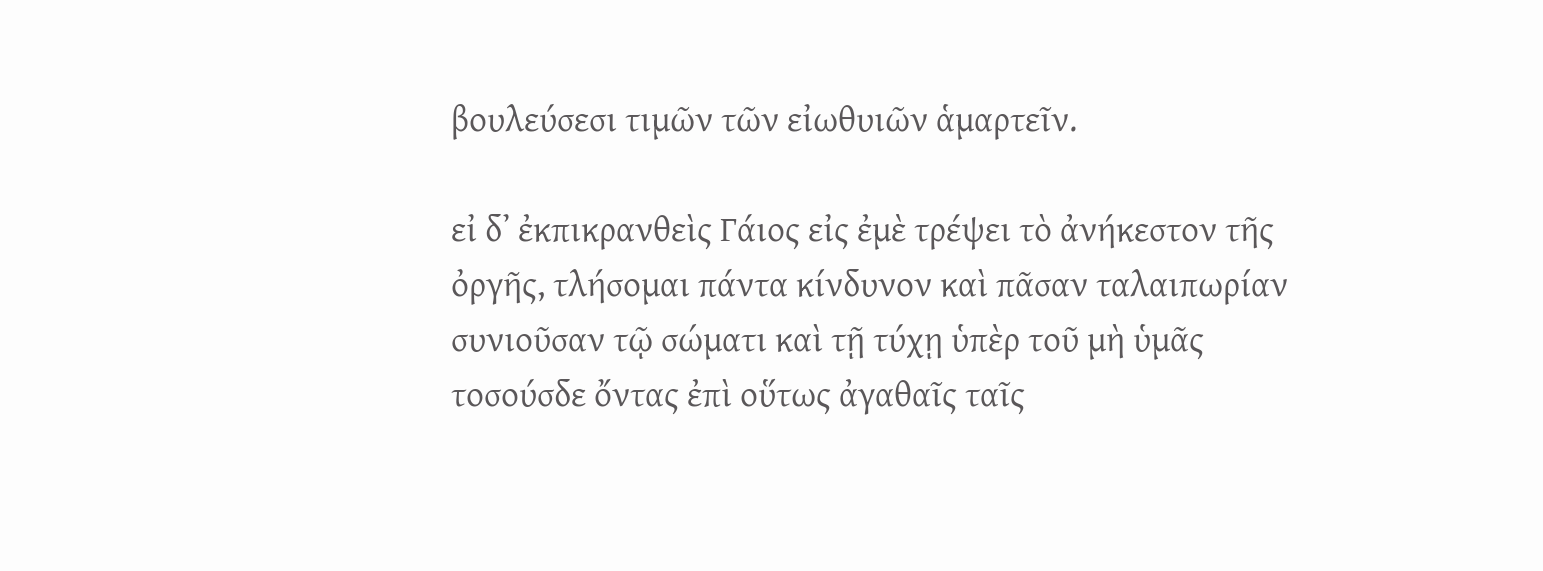βουλεύσεσι τιμῶν τῶν εἰωθυιῶν ἁμαρτεῖν.

εἰ δʼ ἐκπικρανθεὶς Γάιος εἰς ἐμὲ τρέψει τὸ ἀνήκεστον τῆς ὀργῆς, τλήσομαι πάντα κίνδυνον καὶ πᾶσαν ταλαιπωρίαν συνιοῦσαν τῷ σώματι καὶ τῇ τύχῃ ὑπὲρ τοῦ μὴ ὑμᾶς τοσούσδε ὄντας ἐπὶ οὕτως ἀγαθαῖς ταῖς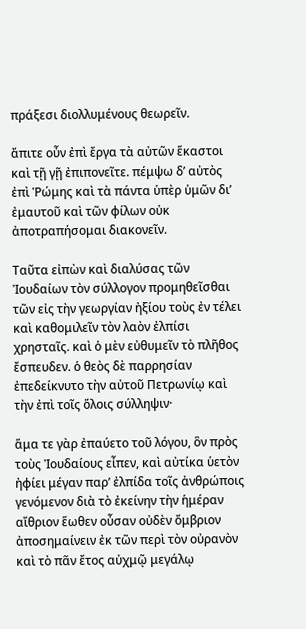πράξεσι διολλυμένους θεωρεῖν.

ἄπιτε οὖν ἐπὶ ἔργα τὰ αὐτῶν ἕκαστοι καὶ τῇ γῇ ἐπιπονεῖτε. πέμψω δʼ αὐτὸς ἐπὶ Ῥώμης καὶ τὰ πάντα ὑπὲρ ὑμῶν διʼ ἐμαυτοῦ καὶ τῶν φίλων οὐκ ἀποτραπήσομαι διακονεῖν.

Ταῦτα εἰπὼν καὶ διαλύσας τῶν Ἰουδαίων τὸν σύλλογον προμηθεῖσθαι τῶν εἰς τὴν γεωργίαν ἠξίου τοὺς ἐν τέλει καὶ καθομιλεῖν τὸν λαὸν ἐλπίσι χρησταῖς. καὶ ὁ μὲν εὐθυμεῖν τὸ πλῆθος ἔσπευδεν. ὁ θεὸς δὲ παρρησίαν ἐπεδείκνυτο τὴν αὐτοῦ Πετρωνίῳ καὶ τὴν ἐπὶ τοῖς ὅλοις σύλληψιν·

ἅμα τε γὰρ ἐπαύετο τοῦ λόγου, ὃν πρὸς τοὺς Ἰουδαίους εἶπεν, καὶ αὐτίκα ὑετὸν ἠφίει μέγαν παρʼ ἐλπίδα τοῖς ἀνθρώποις γενόμενον διὰ τὸ ἐκείνην τὴν ἡμέραν αἴθριον ἕωθεν οὖσαν οὐδὲν ὄμβριον ἀποσημαίνειν ἐκ τῶν περὶ τὸν οὐρανὸν καὶ τὸ πᾶν ἔτος αὐχμῷ μεγάλῳ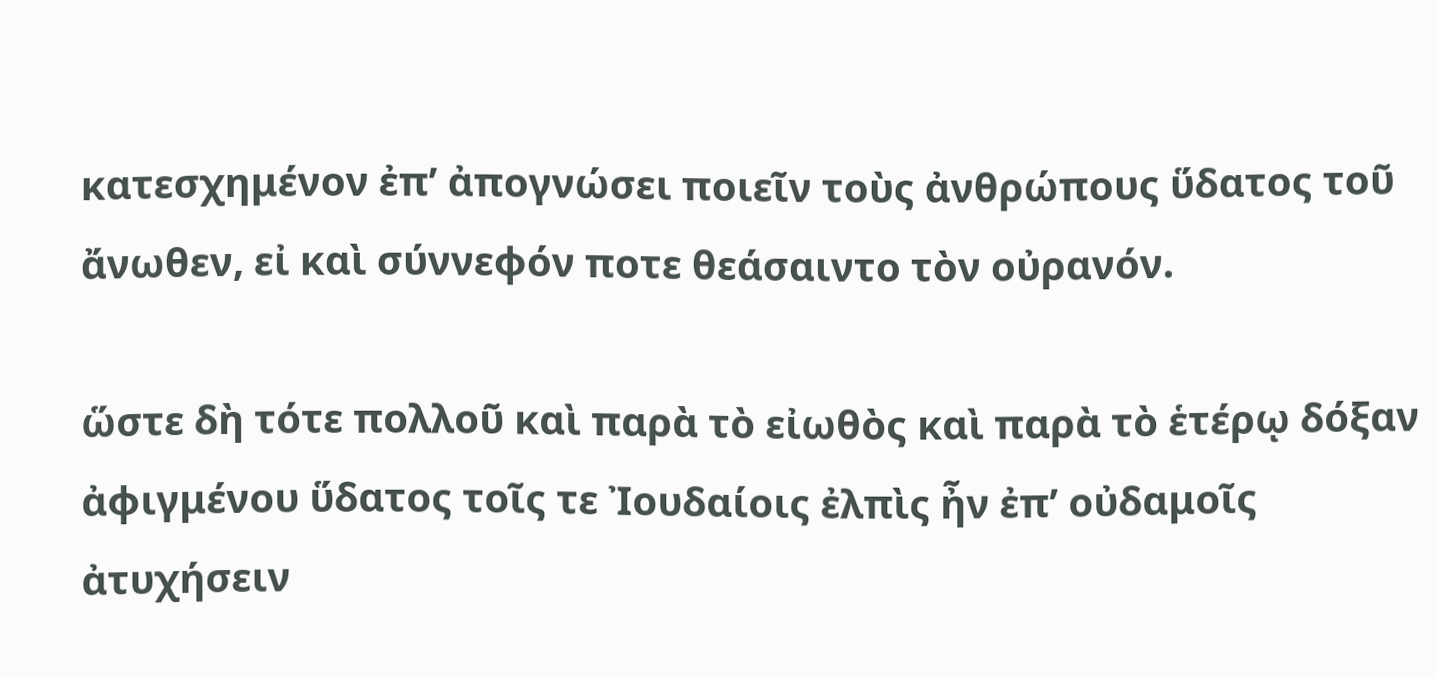κατεσχημένον ἐπʼ ἀπογνώσει ποιεῖν τοὺς ἀνθρώπους ὕδατος τοῦ ἄνωθεν, εἰ καὶ σύννεφόν ποτε θεάσαιντο τὸν οὐρανόν.

ὥστε δὴ τότε πολλοῦ καὶ παρὰ τὸ εἰωθὸς καὶ παρὰ τὸ ἑτέρῳ δόξαν ἀφιγμένου ὕδατος τοῖς τε Ἰουδαίοις ἐλπὶς ἦν ἐπʼ οὐδαμοῖς ἀτυχήσειν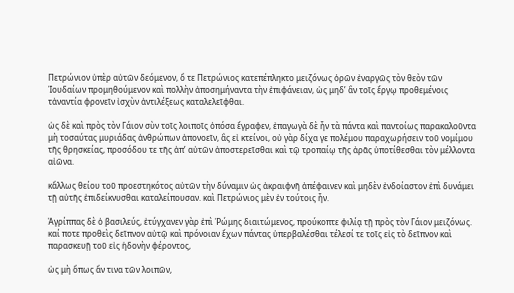Πετρώνιον ὑπὲρ αὐτῶν δεόμενον, ὅ τε Πετρώνιος κατεπέπληκτο μειζόνως ὁρῶν ἐναργῶς τὸν θεὸν τῶν Ἰουδαίων προμηθούμενον καὶ πολλὴν ἀποσημήναντα τὴν ἐπιφάνειαν, ὡς μηδʼ ἂν τοῖς ἔργῳ προθεμένοις τἀναντία φρονεῖν ἰσχὺν ἀντιλέξεως καταλελεῖφθαι.

ὡς δὲ καὶ πρὸς τὸν Γάιον σὺν τοῖς λοιποῖς ὁπόσα ἔγραφεν, ἐπαγωγὰ δὲ ἦν τὰ πάντα καὶ παντοίως παρακαλοῦντα μὴ τοσαύτας μυριάδας ἀνθρώπων ἀπονοεῖν, ἃς εἰ κτείνοι, οὐ γὰρ δίχα γε πολέμου παραχωρήσειν τοῦ νομίμου τῆς θρησκείας, προσόδου τε τῆς ἀπʼ αὐτῶν ἀποστερεῖσθαι καὶ τῷ τροπαίῳ τῆς ἀρᾶς ὑποτίθεσθαι τὸν μέλλοντα αἰῶνα.

κἄλλως θείου τοῦ προεστηκότος αὐτῶν τὴν δύναμιν ὡς ἀκραιφνῆ ἀπέφαινεν καὶ μηδὲν ἐνδοίαστον ἐπὶ δυνάμει τῇ αὐτῆς ἐπιδείκνυσθαι καταλείπουσαν. καὶ Πετρώνιος μὲν ἐν τούτοις ἦν.

Ἀγρίππας δὲ ὁ βασιλεύς, ἐτύγχανεν γὰρ ἐπὶ Ῥώμης διαιτώμενος, προύκοπτε φιλίᾳ τῇ πρὸς τὸν Γάιον μειζόνως. καί ποτε προθεὶς δεῖπνον αὐτῷ καὶ πρόνοιαν ἔχων πάντας ὑπερβαλέσθαι τέλεσί τε τοῖς εἰς τὸ δεῖπνον καὶ παρασκευῇ τοῦ εἰς ἡδονὴν φέροντος,

ὡς μὴ ὅπως ἄν τινα τῶν λοιπῶν,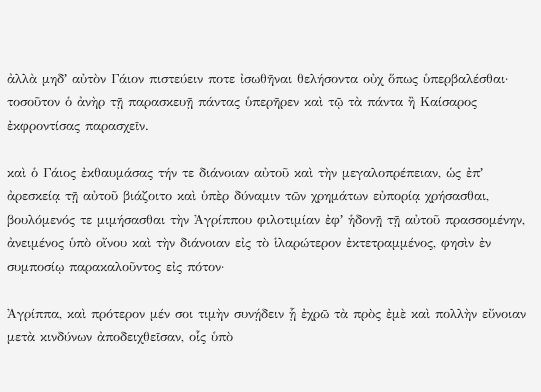ἀλλὰ μηδʼ αὐτὸν Γάιον πιστεύειν ποτε ἰσωθῆναι θελήσοντα οὐχ ὅπως ὑπερβαλέσθαι· τοσοῦτον ὁ ἀνὴρ τῇ παρασκευῇ πάντας ὑπερῆρεν καὶ τῷ τὰ πάντα ἢ Καίσαρος ἐκφροντίσας παρασχεῖν.

καὶ ὁ Γάιος ἐκθαυμάσας τήν τε διάνοιαν αὐτοῦ καὶ τὴν μεγαλοπρέπειαν, ὡς ἐπʼ ἀρεσκείᾳ τῇ αὐτοῦ βιάζοιτο καὶ ὑπὲρ δύναμιν τῶν χρημάτων εὐπορίᾳ χρήσασθαι, βουλόμενός τε μιμήσασθαι τὴν Ἀγρίππου φιλοτιμίαν ἐφʼ ἡδονῇ τῇ αὐτοῦ πρασσομένην, ἀνειμένος ὑπὸ οἴνου καὶ τὴν διάνοιαν εἰς τὸ ἱλαρώτερον ἐκτετραμμένος, φησὶν ἐν συμποσίῳ παρακαλοῦντος εἰς πότον·

Ἀγρίππα, καὶ πρότερον μέν σοι τιμὴν συνῄδειν ᾗ ἐχρῶ τὰ πρὸς ἐμὲ καὶ πολλὴν εὔνοιαν μετὰ κινδύνων ἀποδειχθεῖσαν, οἷς ὑπὸ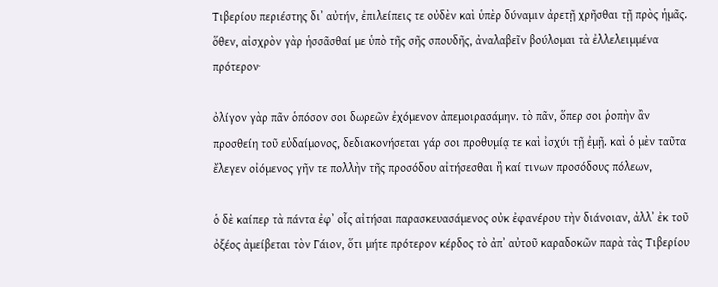Τιβερίου περιέστης διʼ αὐτήν, ἐπιλείπεις τε οὐδὲν καὶ ὑπὲρ δύναμιν ἀρετῇ χρῆσθαι τῇ πρὸς ἡμᾶς. ὅθεν, αἰσχρὸν γὰρ ἡσσᾶσθαί με ὑπὸ τῆς σῆς σπουδῆς, ἀναλαβεῖν βούλομαι τὰ ἐλλελειμμένα πρότερον·

ὀλίγον γὰρ πᾶν ὁπόσον σοι δωρεῶν ἐχόμενον ἀπεμοιρασάμην. τὸ πᾶν, ὅπερ σοι ῥοπὴν ἂν προσθείη τοῦ εὐδαίμονος, δεδιακονήσεται γάρ σοι προθυμίᾳ τε καὶ ἰσχύι τῇ ἐμῇ. καὶ ὁ μὲν ταῦτα ἔλεγεν οἰόμενος γῆν τε πολλὴν τῆς προσόδου αἰτήσεσθαι ἢ καί τινων προσόδους πόλεων,

ὁ δὲ καίπερ τὰ πάντα ἐφʼ οἷς αἰτήσαι παρασκευασάμενος οὐκ ἐφανέρου τὴν διάνοιαν, ἀλλʼ ἐκ τοῦ ὀξέος ἀμείβεται τὸν Γάιον, ὅτι μήτε πρότερον κέρδος τὸ ἀπʼ αὐτοῦ καραδοκῶν παρὰ τὰς Τιβερίου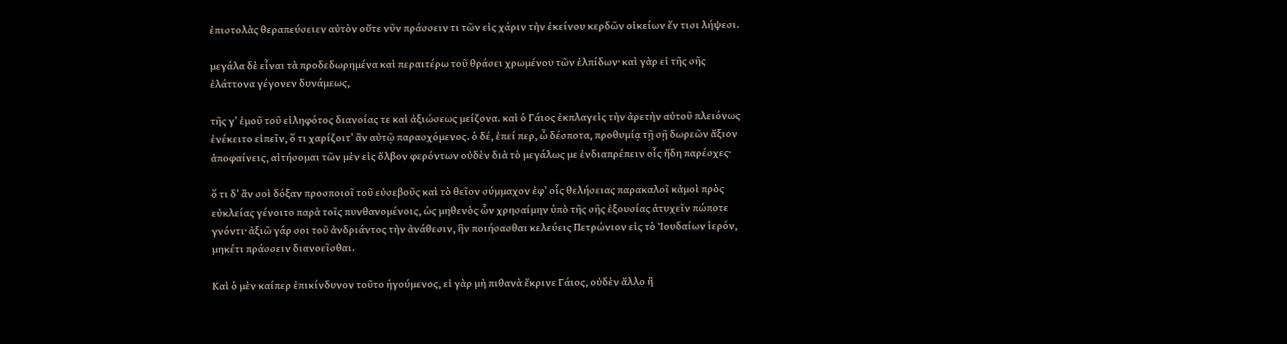ἐπιστολὰς θεραπεύσειεν αὐτὸν οὔτε νῦν πράσσειν τι τῶν εἰς χάριν τὴν ἐκείνου κερδῶν οἰκείων ἔν τισι λήψεσι.

μεγάλα δὲ εἶναι τὰ προδεδωρημένα καὶ περαιτέρω τοῦ θράσει χρωμένου τῶν ἐλπίδων· καὶ γὰρ εἰ τῆς σῆς ἐλάττονα γέγονεν δυνάμεως,

τῆς γʼ ἐμοῦ τοῦ εἰληφότος διανοίας τε καὶ ἀξιώσεως μείζονα. καὶ ὁ Γάιος ἐκπλαγεὶς τὴν ἀρετὴν αὐτοῦ πλειόνως ἐνέκειτο εἰπεῖν, ὅ τι χαρίζοιτʼ ἂν αὐτῷ παρασχόμενος. ὁ δέ, ἐπεί περ, ὦ δέσποτα, προθυμίᾳ τῇ σῇ δωρεῶν ἄξιον ἀποφαίνεις, αἰτήσομαι τῶν μὲν εἰς ὄλβον φερόντων οὐδὲν διὰ τὸ μεγάλως με ἐνδιαπρέπειν οἷς ἤδη παρέσχες·

ὅ τι δʼ ἂν σοὶ δόξαν προσποιοῖ τοῦ εὐσεβοῦς καὶ τὸ θεῖον σύμμαχον ἐφʼ οἷς θελήσειας παρακαλοῖ κἀμοὶ πρὸς εὐκλείας γένοιτο παρὰ τοῖς πυνθανομένοις, ὡς μηθενὸς ὧν χρησαίμην ὑπὸ τῆς σῆς ἐξουσίας ἀτυχεῖν πώποτε γνόντι· ἀξιῶ γάρ σοι τοῦ ἀνδριάντος τὴν ἀνάθεσιν, ἣν ποιήσασθαι κελεύεις Πετρώνιον εἰς τὸ Ἰουδαίων ἱερόν, μηκέτι πράσσειν διανοεῖσθαι.

Καὶ ὁ μὲν καίπερ ἐπικίνδυνον τοῦτο ἡγούμενος, εἰ γὰρ μὴ πιθανὰ ἔκρινε Γάιος, οὐδὲν ἄλλο ἢ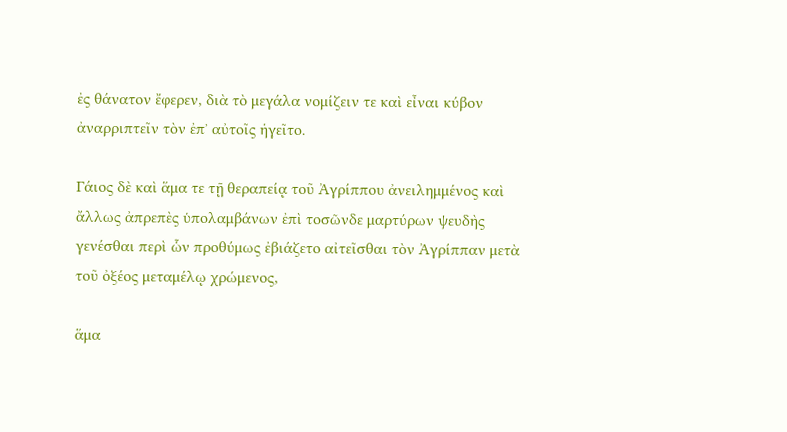ἐς θάνατον ἔφερεν, διὰ τὸ μεγάλα νομίζειν τε καὶ εἶναι κύβον ἀναρριπτεῖν τὸν ἐπʼ αὐτοῖς ἡγεῖτο.

Γάιος δὲ καὶ ἅμα τε τῇ θεραπείᾳ τοῦ Ἀγρίππου ἀνειλημμένος καὶ ἄλλως ἀπρεπὲς ὑπολαμβάνων ἐπὶ τοσῶνδε μαρτύρων ψευδὴς γενέσθαι περὶ ὧν προθύμως ἐβιάζετο αἰτεῖσθαι τὸν Ἀγρίππαν μετὰ τοῦ ὀξέος μεταμέλῳ χρώμενος,

ἅμα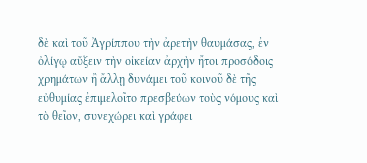δὲ καὶ τοῦ Ἀγρίππου τὴν ἀρετὴν θαυμάσας, ἐν ὀλίγῳ αὔξειν τὴν οἰκείαν ἀρχὴν ἤτοι προσόδοις χρημάτων ἢ ἄλλῃ δυνάμει τοῦ κοινοῦ δὲ τῆς εὐθυμίας ἐπιμελοῖτο πρεσβεύων τοὺς νόμους καὶ τὸ θεῖον, συνεχώρει καὶ γράφει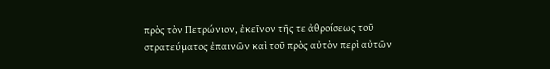πρὸς τὸν Πετρώνιον, ἐκεῖνον τῆς τε ἀθροίσεως τοῦ στρατεύματος ἐπαινῶν καὶ τοῦ πρὸς αὐτὸν περὶ αὐτῶν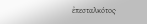ἐπεσταλκότος·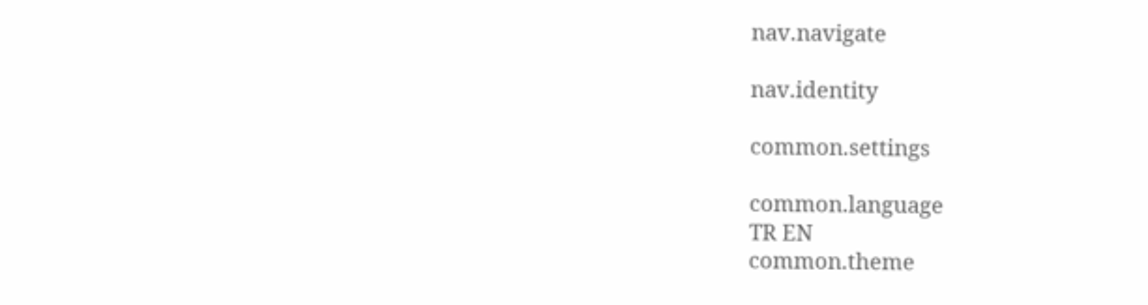nav.navigate

nav.identity

common.settings

common.language
TR EN
common.theme